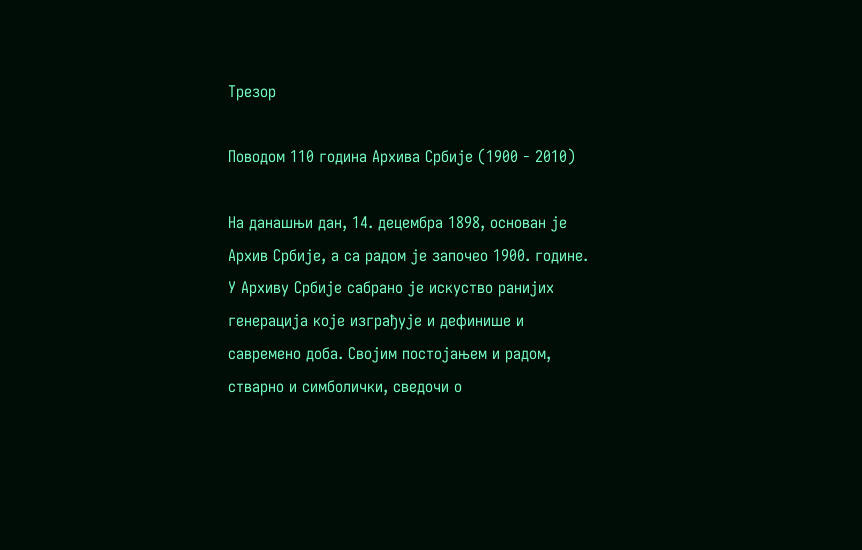Трезор

Поводом 110 година Архива Србије (1900 - 2010)

На данашњи дан, 14. децембра 1898, основан је Архив Србије, а са радом је започео 1900. године. У Архиву Србије сабрано је искуство ранијих генерација које изграђује и дефинише и савремено доба. Својим постојањем и радом, стварно и симболички, сведочи о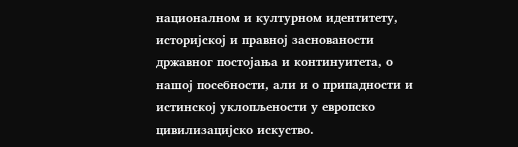националном и културном идентитету, историјској и правној заснованости државног постојања и континуитета, о нашој посебности, али и о припадности и истинској уклопљености у европско цивилизацијско искуство.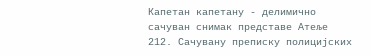Капетан капетану - делимично сачуван снимак представе Атеље 212. Сачувану преписку полицијских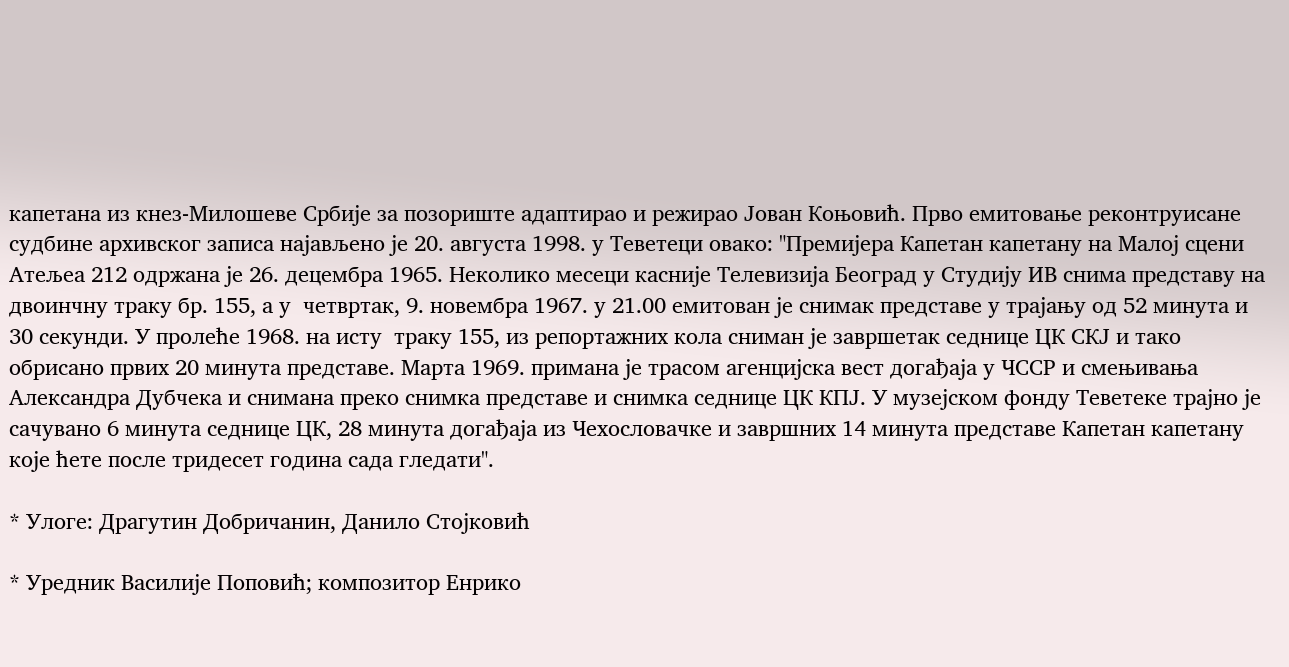капетана из кнез-Милошеве Србије за позориште адаптирао и режирао Јован Коњовић. Прво емитовање реконтруисане судбине архивског записа најављено је 20. августа 1998. у Теветеци овако: "Премијера Капетан капетану на Малој сцени Атељеа 212 одржана је 26. децембра 1965. Неколико месеци касније Телевизија Београд у Студију ИВ снима представу на двоинчну траку бр. 155, а у  четвртак, 9. новембра 1967. у 21.00 емитован је снимак представе у трајању од 52 минута и 30 секунди. У пролеће 1968. на исту  траку 155, из репортажних кола сниман је завршетак седнице ЦК СКЈ и тако обрисано првих 20 минута представе. Марта 1969. примана је трасом агенцијска вест догађаја у ЧССР и смењивања Александра Дубчека и снимана преко снимка представе и снимка седнице ЦК КПЈ. У музејском фонду Теветеке трајно је сачувано 6 минута седнице ЦК, 28 минута догађаја из Чехословачке и завршних 14 минута представе Капетан капетану које ћете после тридесет година сада гледати".

* Улоге: Драгутин Добричанин, Данило Стојковић

* Уредник Василије Поповић; композитор Енрико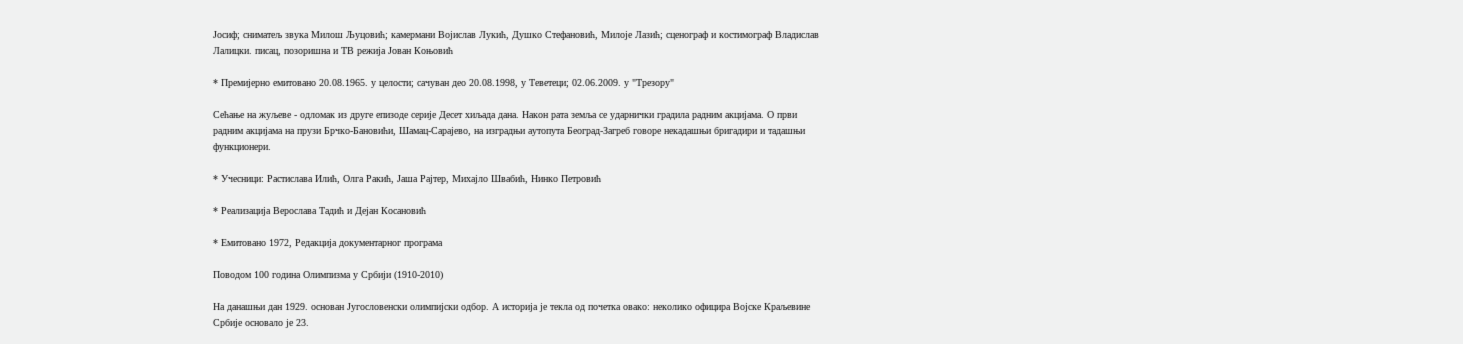Јосиф; сниматељ звука Милош Љуцовић; камермани Војислав Лукић, Душко Стефановић, Милоје Лазић; сценограф и костимограф Владислав Лалицки. писац, позоришна и ТВ режија Јован Коњовић

* Премијерно емитовано 20.08.1965. у целости; сачуван део 20.08.1998, у Теветеци; 02.06.2009. у "Трезору"

Сећање на жуљеве - одломак из друге епизоде серије Десет хиљада дана. Након рата земља се ударнички градила радним акцијама. О први радним акцијама на прузи Брчко-Бановићи, Шамац-Сарајево, на изградњи аутопута Београд-Загреб говоре некадашњи бригадири и тадашњи функционери.

* Учесници: Растислава Илић, Олга Ракић, Јаша Рајтер, Михајло Швабић, Нинко Петровић

* Реализација Верослава Тадић и Дејан Косановић

* Емитовано 1972, Редакција документарног програма

Поводом 100 година Олимпизма у Србији (1910-2010)

На данашњи дан 1929. основан Југословенски олимпијски одбор. А историја је текла од почетка овако: неколико официра Војске Краљевине Србије основало је 23.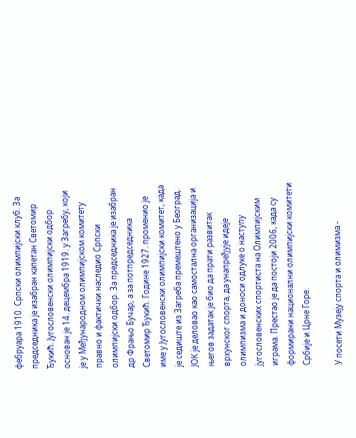фебруара 1910. Српски олимпијски клуб. За председника је изабран капетан Светомир Ђукић. Југословенски олимпијски одбор основан је 14. децембра 1919. у Загребу, који је у Међународном олимпијском комитету правно и фактички наследио Српски олимпијски одбор. За председника је изабран  др Фрањо Бучар, а за потпредседника Светомир Ђукић. Године 1927. променио је име у Југословенски олимпијски комитет, када је седиште из Загреба премештено у Београд. ЈОК је деловао као самостална организација и његов задатак је био да прати развитак врхунског спорта, да унапређује идеје олимпизма и доноси одлуке о наступу југословенских спортиста на Олимпијским играма. Престао је да постоји 2006, када су формирани национални олимпијски комитети Србије и Црне Горе.

У посети Музеју спорта и олимизма -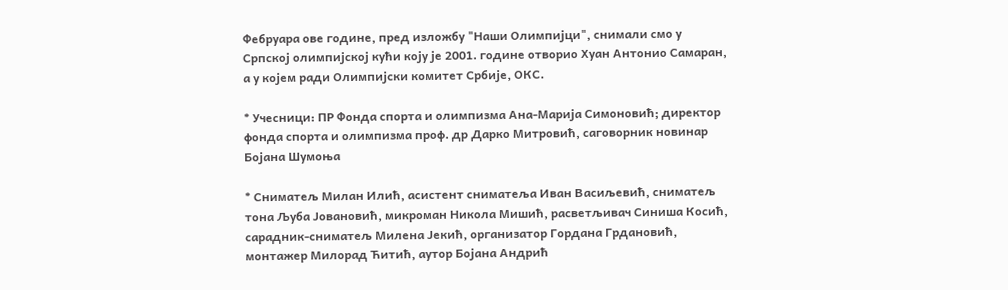Фебруара ове године, пред изложбу "Наши Олимпијци", снимали смо у Српској олимпијској кући коју је 2001. године отворио Хуан Антонио Самаран, а у којем ради Олимпијски комитет Србије, ОКС.

* Учесници: ПР Фонда спорта и олимпизма Ана-Марија Симоновић; директор фонда спорта и олимпизма проф. др Дарко Митровић, саговорник новинар Бојана Шумоња

* Сниматељ Милан Илић, асистент сниматеља Иван Васиљевић, сниматељ тона Љуба Јовановић, микроман Никола Мишић, расветљивач Синиша Косић, сарадник-сниматељ Милена Јекић, организатор Гордана Грдановић, монтажер Милорад Ћитић, аутор Бојана Андрић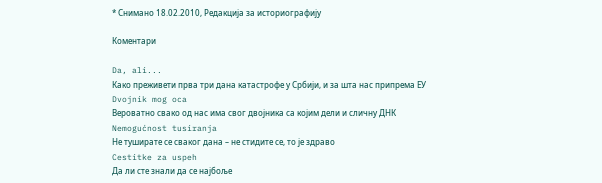* Снимано 18.02.2010, Редакција за историографију

Коментари

Da, ali...
Како преживети прва три дана катастрофе у Србији, и за шта нас припрема ЕУ
Dvojnik mog oca
Вероватно свако од нас има свог двојника са којим дели и сличну ДНК
Nemogućnost tusiranja
Не туширате се сваког дана – не стидите се, то је здраво
Cestitke za uspeh
Да ли сте знали да се најбоље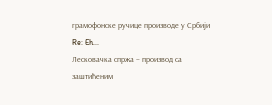грамофонске ручице производе у Србији
Re: Eh...
Лесковачка спржа – производ са заштићеним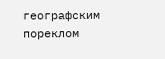географским пореклом